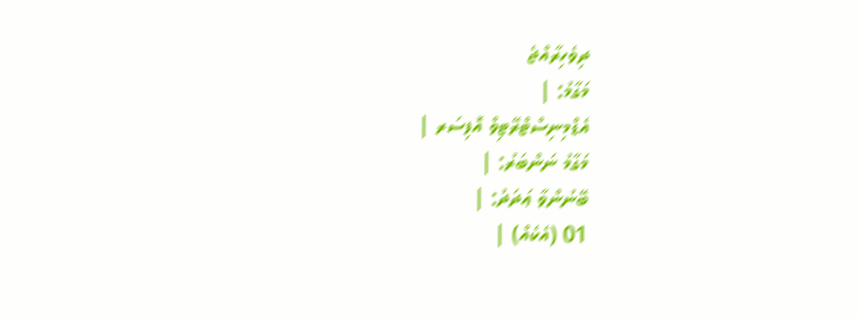ދިވެހިރާއްޖެ
މަގާމު: |
އެޑްމިނިސްޓްރޭޓިވް އޮފިސަރ |
މަގާމު ނަންބަރު: |
ބޭނުންވާ ޢަދަދު: |
01 (އެކެއް) |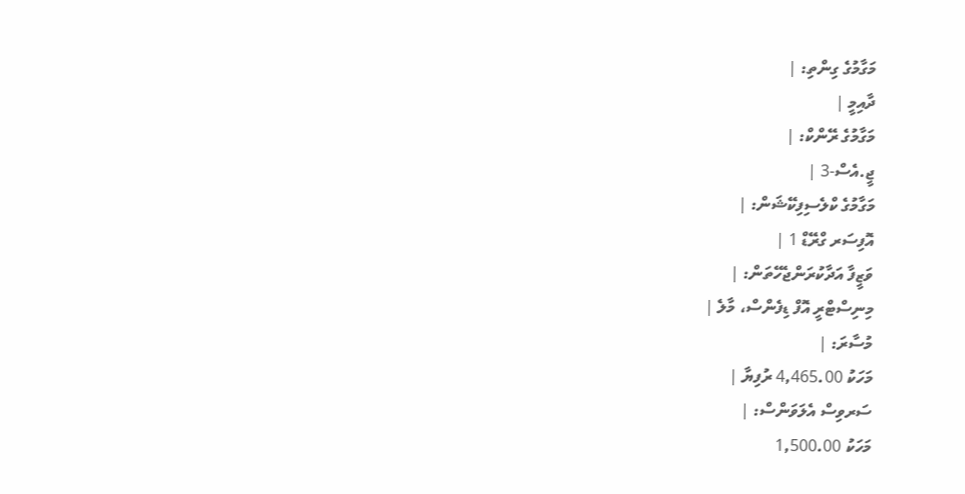މަގާމުގެ ގިންތި: |
ދާއިމީ |
މަގާމުގެ ރޭންކް: |
ޖީ.އެސް-3 |
މަގާމުގެ ކްލެސިފިކޭޝަން: |
އޮފިސަރ ގްރޭޑް 1 |
ވަޒީފާ އަދާކުރަންޖެހޭތަން: |
މިނިސްޓްރީ އޮފް ޑިފެންސް، މާލެ |
މުސާރަ: |
މަހަކު 4,465.00 ރުފިޔާ |
ސަރވިސް އެލަވަންސް: |
މަހަކު 1,500.00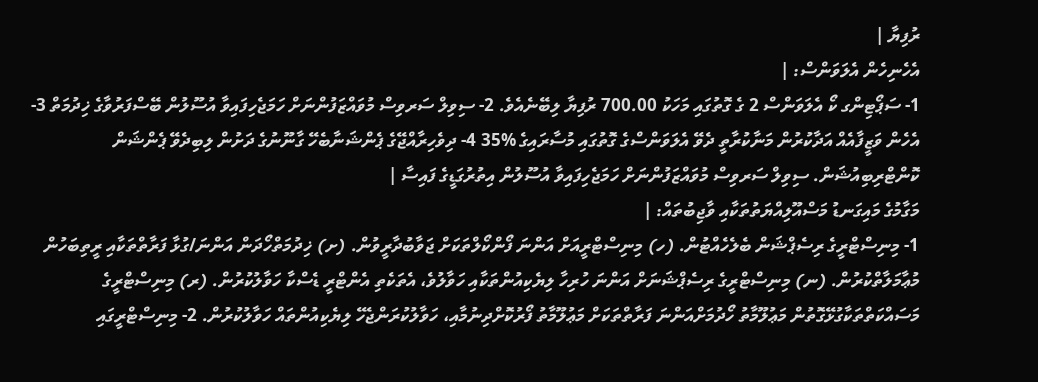ރުފިޔާ |
އެހެނިހެން އެލަވަންސް: |
1- ސަޕޯޓިންގ ކޯ އެލަވަންސް 2 ގެ ގޮތުގައި މަހަކު 700.00 ރުފިޔާ ލިބޭނެއެވެ. 2- ސިވިލް ސަރވިސް މުވައްޒަފުންނަށް ހަމަޖެހިފައިވާ އުސޫލުން ބޭސްފަރުވާގެ ޚިދުމަތް 3- އެހެން ވަޒީފާއެއް އަދާކުރުން މަނާކުރާތީ ދެވޭ އެލަވަންސްގެ ގޮތުގައި މުސާރައިގެ %35 4- ދިވެހިރާއްޖޭގެ ޕެންޝަނާބެހޭ ގާނޫނުގެ ދަށުން ލިބިދެވޭ ޕެންޝަން ކޮންޓްރިބިއުޝަން. ސިވިލް ސަރވިސް މުވައްޒަފުންނަށް ހަމަޖެހިފައިވާ އުސޫލުން އިތުރުގަޑީގެ ފައިސާ |
މަގާމުގެ މައިގަނޑު މަސްއޫލިއްޔަތުތަކާއި ވާޖިބުތައް: |
1- މިނިސްޓްރީގެ ރިސެޕްޝަން ބެލެހެއްޓުން. (ހ) މިނިސްޓްރީއަށް އަންނަ ފޯންކޯލްތަކަށް ޖަވާބުދާރީވުން. (ށ) ޚިދުމަތްހޯދަން އަންނަ/ގުޅާ ފަރާތްތަކާއި ރީތިބަހުން މުޢާމަލާތްކުރުން. (ނ) މިނިސްޓްރީގެ ރިސެޕްޝަނަށް އަންނަ ހުރިހާ ލިޔެކިއުންތަކާއި ހަވާލުވެ، އެތަކެތި އެންޓްރީ ޑެސްކާ ހަވާލުކުރުން. (ރ) މިނިސްޓްރީގެ މަސައްކަތްތަކާގުޅޭގޮތުން މަޢުލޫމާތު ހޯދުމަށްއަންނަ ފަރާތްތަކަށް މަޢުލޫމާތު ފޯރުކޮށްދިނުމާއި، ހަވާލުކުރަންޖެހޭ ލިޔެކިއުންތައް ހަވާލުކުރުން. 2- މިނިސްޓްރީގައި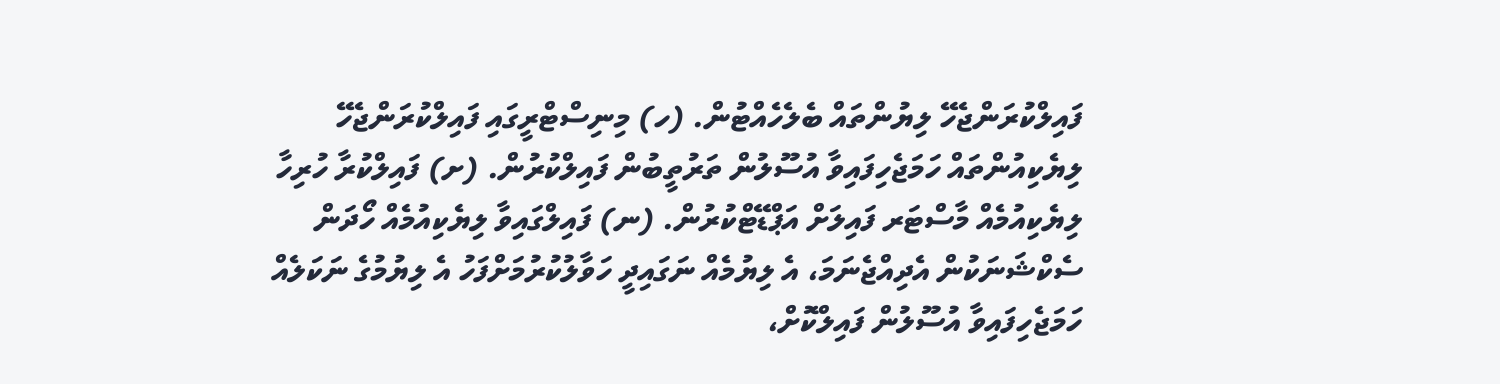ފައިލްކުރަންޖެހޭ ލިޔުންތައް ބެލެހެއްޓުން. (ހ) މިނިސްޓްރީގައި ފައިލްކުރަންޖެހޭ ލިޔެކިއުންތައް ހަމަޖެހިފައިވާ އުސޫލުން ތަރުތީބުން ފައިލްކުރުން. (ށ) ފައިލްކުރާ ހުރިހާ ލިޔެކިއުމެއް މާސްޓަރ ފައިލަށް އަޕްޑޭޓްކުރުން. (ނ) ފައިލްގައިވާ ލިޔެކިއުމެއް ހޯދަން ސެކްޝަނަކުން އެދިއްޖެނަމަ، އެ ލިޔުމެއް ނަގައިދީ ހަވާލުކުރުމަށްފަހު އެ ލިޔުމުގެ ނަކަލެއް ހަމަޖެހިފައިވާ އުސޫލުން ފައިލްކޮށް،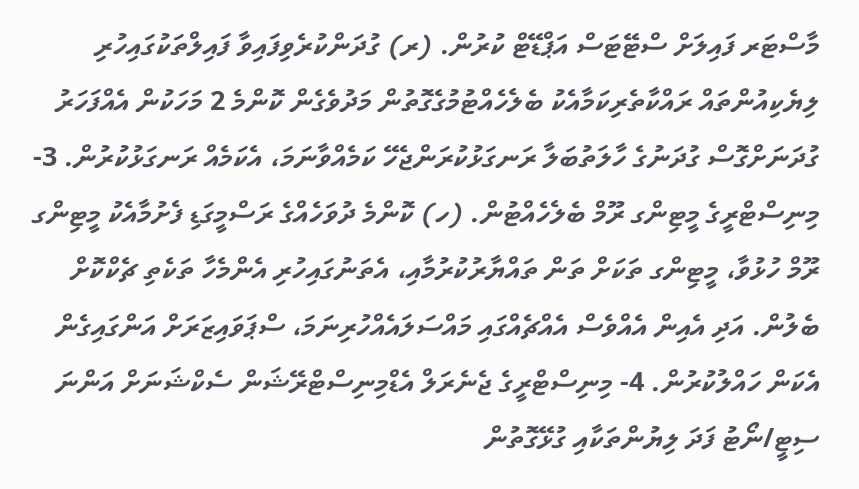މާސްޓަރ ފައިލަށް ސްޓޭޓަސް އަޕްޑޭޓް ކުރުން. (ރ) ގުދަންކުރެވިފައިވާ ފައިލްތަކުގައިހުރި ލިޔެކިއުންތައް ރައްކާތެރިކަމާއެކު ބެލެހެއްޓުމުގެގޮތުން މަދުވެގެން ކޮންމެ 2 މަހަކުން އެއްފަހަރު ގުދަނަށްގޮސް ގުދަނުގެ ހާލަތުބަލާ ރަނގަޅުކުރަންޖެހޭ ކަމެއްވާނަމަ، އެކަމެއް ރަނގަޅުކުރުން. 3- މިނިސްޓްރީގެ މީޓިންގ ރޫމް ބެލެހެއްޓުން. (ހ) ކޮންމެ ދުވަހެއްގެ ރަސްމީގަޑި ފެށުމާއެކު މީޓިންގ ރޫމް ހުޅުވާ، މީޓިންގ ތަކަށް ތަން ތައްޔާރުކުރުމާއި، އެތަނުގައިހުރި އެންމެހާ ތަކެތި ޗެކްކޮށް ބެލުން. އަދި އެއިން އެއްވެސް އެއްޗެއްގައި މައްސަލައެއްހުރިނަމަ، ސްޕަވައިޒަރަށް އަންގައިގެން އެކަން ހައްލުކުރުން. 4- މިނިސްޓްރީގެ ޖެނެރަލް އެޑްމިނިސްޓްރޭޝަން ސެކްޝަނަށް އަންނަ ސިޓީ/ނޯޓު ފަދަ ލިޔުންތަކާއި ގުޅޭގޮތުން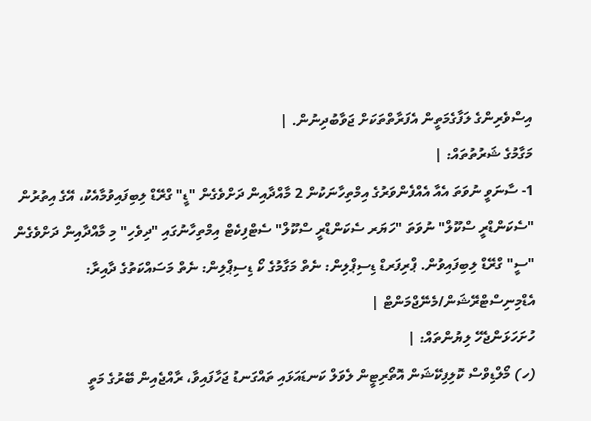އިސްވެރިންގެ ލަފާގެމަތީން އެފަރާތްތަކަށް ޖަވާބުދިނުން. |
މަގާމުގެ ޝަރުތުތައް: |
1- ސާނަވީ ނުވަތަ އެއާ އެއްފެންވަރުގެ އިމްތިހާނަކުން 2 މާއްދާއިން ދަށްވެގެން "ޑީ" ގްރޭޑް ލިބިފައިވުމާއެކު، އޭގެ އިތުރުން "ސެކަންޑްރީ ސްކޫލް" ނުވަތަ "ހަޔަރ ސެކަންޑްރީ ސްކޫލް" ސެޓްފިކެޓް އިމްތިހާނުގައި "ދިވެހި" މި މާއްދާއިން ދަށްވެގެން "ސީ" ގްރޭޑް ލިބިފައިވުން. ޕްރިފަރޑް ޑިސިޕްލިން: ނެތް މަގާމުގެ ކޯ ޑިސިޕްލިން: ނެތް މަސައްކަތުގެ ދާއިރާ: އެޑްމިނިސްޓްރޭޝަން/މެނޭޖްމަންޓް |
ހުށަހަޅަންޖެހޭ ލިޔުންތައް: |
(ހ) މޯލްޑިވްސް ކޮލިފިކޭޝަން އޮތޯރިޓީން ލެވަލް ކަނޑައަޅައި ތައްގަނޑު ޖަހާފައިވާ، ރާއްޖެއިން ބޭރުގެ މަތީ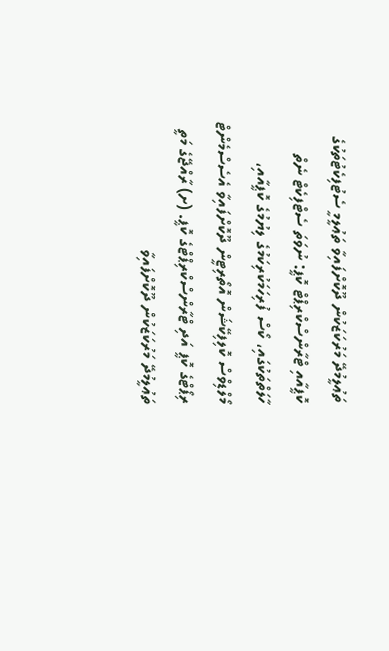ތަޢުލީމުދޭ މަރުކަޒަކުން ދޫކޮށްފައިވާ ތަޢުލީމީ ސެޓުފިކެޓުތަކުގެ ކޮޕީއާއި ޓްރާންސްކްރިޕްޓް ކޮޕީ: ނުވަތަ ސެޓްފިކެޓް ނެތް ހާލަތްތަކުގައި، ކޯސް ފުރިހަމަކުރިކަމުގެ ލިޔުމުގެ ކޮޕީއާއި، މޯލްޑިވްސް ކޮލިފިކޭޝަން އޮތޯރިޓީން ދޫކޮށްފައިވާ އެސެސްމެންޓް ރިޕޯޓްގެ ކޮޕީ އަދި ޓްރާންސްކްރިޕްޓްގެ ކޮޕީ. (ށ) ރާއްޖޭގެ މަތީ ތަޢުލީމުދޭ މަރުކަޒަކުން ދޫކޮށްފައިވާ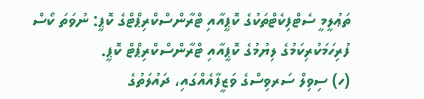ތަޢުލީމީ ސެޓްފިކެޓްތަކުގެ ކޮޕީއާއި ޓްރާންސްކްރިޕްޓްގެ ކޮޕީ: ނުވަތަ ކޯސް ފުރިހަމަކުރިކަމުގެ ލިޔުމުގެ ކޮޕީއާއި ޓްރާންސްކްރިޕްޓް ކޮޕީ.
(ހ) ސިވިލް ސަރވިސްގެ ވަޒީފާއެއްގައި، ދައުލަތުގެ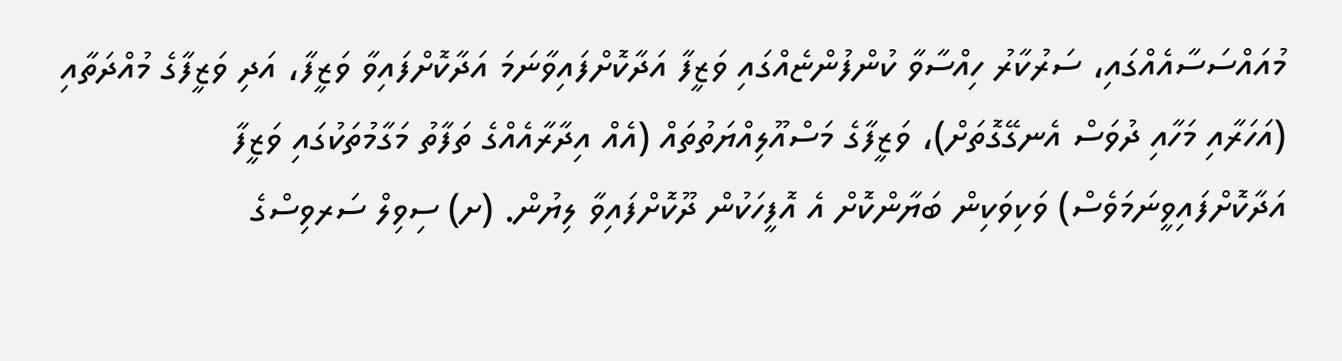މުއައްސަސާއެއްގައި، ސަރުކާރު ހިއްސާވާ ކުންފުންޏެއްގައި ވަޒީފާ އަދާކޮށްފައިވާނަމަ އަދާކޮށްފައިވާ ވަޒީފާ، އަދި ވަޒީފާގެ މުއްދަތާއި (އަހަރާއި މަހާއި ދުވަސް އެނގޭގޮތަށް)، ވަޒީފާގެ މަސްއޫލިއްޔަތުތައް (އެއް އިދާރާއެއްގެ ތަފާތު މަގާމުތަކުގައި ވަޒީފާ އަދާކޮށްފައިވީނަމަވެސް) ވަކިވަކިން ބަޔާންކޮށް އެ އޮފީހަކުން ދޫކޮށްފައިވާ ލިޔުން. (ށ) ސިވިލް ސަރވިސްގެ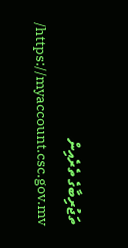ތަޖުރިބާގެ ތެރެއިން https://myaccount.csc.gov.mv/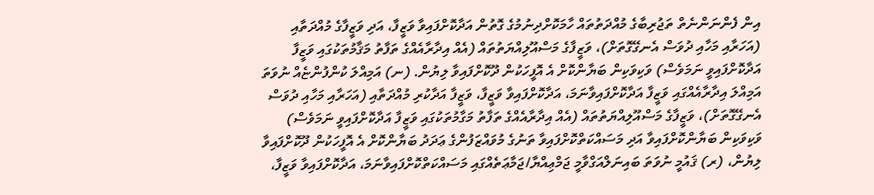އިން ފެންނަންނެތް ތަޖުރިބާގެ މުއްދަތުތައް ހާމަކޮށްދިނުމުގެ ގޮތުން އަދާކޮށްފައިވާ ވަޒީފާ، އަދި ވަޒީފާގެ މުއްދަތާއި (އަހަރާއި މަހާއި ދުވަސް އެނގޭގޮތަށް)، ވަޒީފާގެ މަސްއޫލިއްޔަތުތައް (އެއް އިދާރާއެއްގެ ތަފާތު މަޤާމުތަކުގައި ވަޒީފާ އަދާކޮށްފައިވީ ނަމަވެސް) ވަކިވަކިން ބަޔާންކޮށް އެ އޮފީހަކުން ދޫކޮށްފައިވާ ލިޔުން. (ނ) އަމިއްލަ ކުންފުންޏެއް ނުވަތަ އަމިއްލަ އިދާރާއެއްގައި ވަޒީފާ އަދާކޮށްފައިވާނަމަ، އަދާކޮށްފައިވާ ވަޒީފާ، ވަޒީފާ އަދާކުރި މުއްދަތާއި (އަހަރާއި މަހާއި ދުވަސް އެނގޭގޮތަށް)، ވަޒީފާގެ މަސްއޫލިއްޔަތުތައް (އެއް އިދާރާއެއްގެ ތަފާތު މަގާމުތަކުގައި ވަޒީފާ އަދާކޮށްފައިވީ ނަމަވެސް) ވަކިވަކިން ބަޔާންކޮށްފައިވާ އަދި މަސައްކަތްކޮށްފައިވާ ތަނުގެ މުވައްޒަފުންގެ ޢަދަދު ބަޔާންކޮށް އެ އޮފީހަކުން ދޫކޮށްފައިވާ ލިޔުން، (ރ) ޤައުމީ ނުވަތަ ބައިނަލްއަގްވާމީ ޖަމްޢިއްޔާ/ޖަމާޢަތެއްގައި މަސައްކަތްކޮށްފައިވާނަމަ، އަދާކޮށްފައިވާ ވަޒީފާ،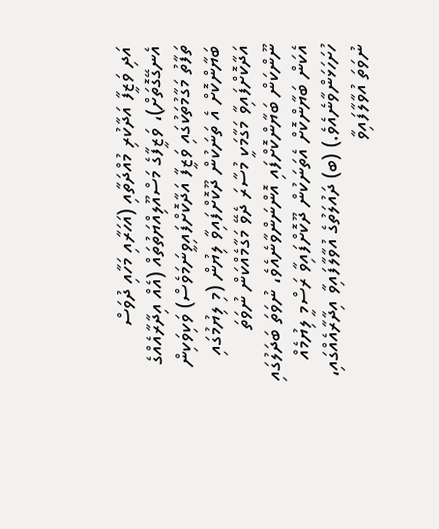އަދި ވަޒީފާ އަދާކުރި މުއްދަތާއި (އަހަރާއި މަހާއި ދުވަސް އެނގޭގޮތަށް)، ވަޒީފާގެ މަސްއޫލިއްޔަތުތައް (އެއް އިދާރާއެއްގެ ތަފާތު މަގާމުތަކުގައި ވަޒީފާ އަދާކޮށްފައިވީނަމަވެސް) ވަކިވަކިން ބަޔާންކޮށް އެ ތަނަކުން ދޫކޮށްފައިވާ ލިޔުން (މި ލިޔުމުގައި އަދާކޮށްފައިވާ މަގާމަކީ މުސާރަ ދެވޭ މަގާމެއްކަން ނުވަތަ ނޫންކަން ބަޔާންކޮށްފައި އޮންނަންވާނެއެވެ، ނުވަތަ ބަދަލުގައި އެކަން ބަޔާންކޮށް އެތަނަކުން ދޫކޮށްފައިވާ ރަސްމީ ލިޔުމެއް ހުށަހަޅަންވާނެއެވެ.) (ބ) ދައުލަތުގެ އުވާލާފައިވާ އިދާރާއެއްގައި، ނުވަތަ އުވާލާފައިވާ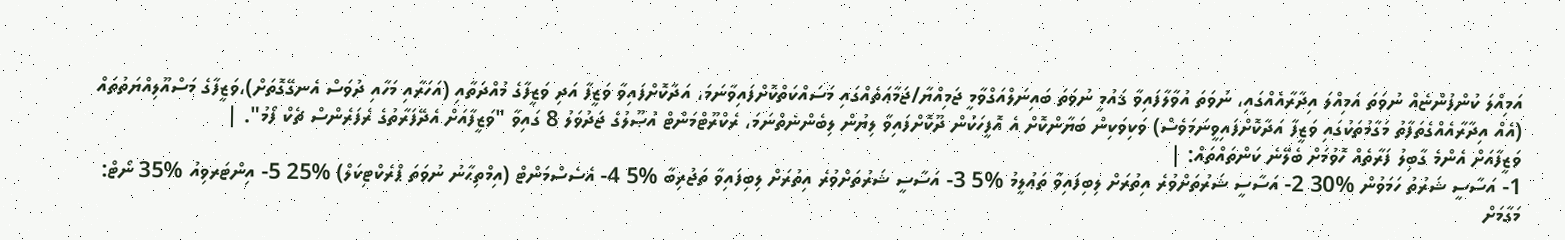އަމިއްލަ ކުންފުންޏެއް ނުވަތަ އަމިއްލަ އިދާރާއެއްގައި، ނުވަތަ އުވާލާފައިވާ ޤައުމީ ނުވަތަ ބައިނަލްއަގްވާމީ ޖަމިއްޔާ/ޖަމާޢަތެއްގައި މަސައްކަތްކޮށްފައިވާނަމަ، އަދާކޮށްފައިވާ ވަޒީފާ އަދި ވަޒީފާގެ މުއްދަތާއި (އަހަރާއި މަހާއި ދުވަސް އެނގޭގޮތަށް)،ވަޒީފާގެ މަސްއޫލިއްޔަތުތައް (އެއް އިދާރާއެއްގެތަފާތު މަގާމުތަކުގައި ވަޒީފާ އަދާކޮށްފައިވީނަމަވެސް) ވަކިވަކިން ބަޔާންކޮށް އެ އޮފީހަކުން ދޫކޮށްފައިވާ ލިޔުން ލިބެންނެތްނަމަ، ރެކްރޫޓްމަންޓް އުޞޫލުގެ ޖަދުވަލު 8 ގައިވާ "ވަޒީފާއަށް އެދޭފަރާތުގެ ރެފަރެންސް ޗެކް ފޯމު". |
ވަޒީފާއަށް އެންމެ ގާބިލު ފަރާތެއް ހޮވުމަށް ބެލޭނެ ކަންތައްތައް: |
1- އަސާސީ ޝަރުތު ހަމަވުން %30 2- އަސާސީ ޝަރުތަށްވުރެ އިތުރަށް ލިބިފައިވާ ތަޢުލީމު %5 3- އަސާސީ ޝަރުތަށްވުރެ އިތުރަށް ލިބިފައިވާ ތަޖުރިބާ %5 4- އެސެސްމަންޓް (އިމްތިޙާނު ނުވަތަ ޕްރެކްޓިކަލް) %25 5- އިންޓަރވިއު %35 ނޯޓް: މަގާމަށް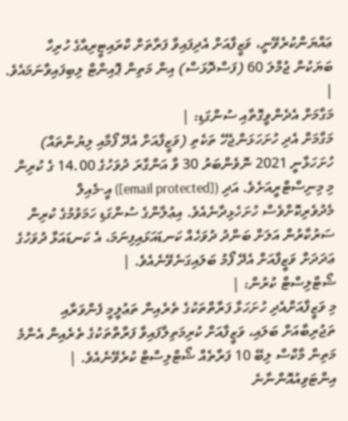ޢައްޔަންކުރެވޭނީ، ވަޒީފާއަށް އެދިފައިވާ ފަރާތަށް ކްރައިޓީރިއާގެ ހުރިހާ ބަޔަކުން ޖުމްލަ 60 (ފަސްދޮޅަސް) އިން މަތިން ޕޮއިންޓް ލިބިފައިވާނަމައެވެ. |
މަގާމަށް އެދެންވީގޮތާއި ސުންގަޑި: |
މަގާމަށް އެދި ހުށަހަޅަންޖެހޭ ތަކެތި (ވަޒީފާއަށް އެދޭ ފޯމާއި ލިޔުންތައް) ހުށަހަޅާނީ 2021 ނޮވެންބަރު 30 ވާ އަންގާރަ ދުވަހުގެ 14.00 ގެ ކުރިން މި މިނިސްޓްރީއަށެވެ. އަދި ([email protected]) އީ-މެއިލް މެދުވެރިކޮށްވެސް ހުށަހެޅިދާނެއެވެ. އިޢުލާންގެ ސުންގަޑި ހަމަވުމުގެ ކުރިން ސަރުކާރުން އަލަށް ބަންދު ދުވަހެއް ކަނޑައަޅައިފިނަމަ، އެ ކަނޑައަޅާ ދުވަހުގެ ޢަދަދަށް ވަޒީފާއަށް އެދޭ ފޯމު ބަލައިގަނެވޭނެއެވެ. |
ޝޯޓްލިސްޓް ކުރުން: |
މި ވަޒީފާއަށްއެދި ހުށަހަޅާ ފަރާތްތަކުގެ ތެރެއިން ތަޢުލީމީ ފެންވަރާއި ތަޖުރިބާއަށް ބަލައި، ވަޒީފާއަށް ކުރިމަތިލާފައިވާ ފަރާތްތަކުގެ ތެރެއިން އެންމެ މަތިން މާކްސް ލިބޭ 10 ފަރާތެއް ޝޯޓްލިސްޓް ކުރެވޭނެއެވެ. |
އިންޓަވިއުއޮންނާނެ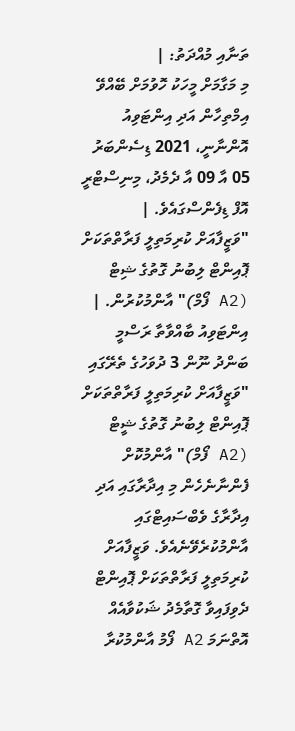ތަނާއި މުއްދަތު: |
މި މަގާމަށް މީހަކު ހޮވުމަށް ބޭއްވޭ އިމްތިހާން އަދި އިންޓަވިއު އޮންނާނީ، 2021 ޑިސެންބަރު 05 އާ 09 އާ ދެމެދު، މިނިސްޓްރީ އޮފް ޑިފެންސްގައެވެ. |
"ވަޒީފާއަށް ކުރިމަތިލީ ފަރާތްތަކަށް ޕޮއިންޓް ލިބުނު ގޮތުގެ ޝިޓް (A2 ފޯމް)" އާންމުކުރުން. |
އިންޓަވިއު ބާއްވާތާ ރަސްމީ ބަންދު ނޫން 3 ދުވަހުގެ ތެރޭގައި "ވަޒީފާއަށް ކުރިމަތިލީ ފަރާތްތަކަށް ޕޮއިންޓް ލިބުނު ގޮތުގެ ޝީޓް (A2 ފޯމް)" އާންމުކޮށް ފެންނާނެހެން މި އިދާރާގައި އަދި އިދާރާގެ ވެބްސައިޓްގައި އާންމުކުރެވޭނެއެވެ. ވަޒީފާއަށް ކުރިމަތިލީ ފަރާތްތަކަށް ޕޮއިންޓް ދެވިފައިވާ ގޮތާމެދު ޝަކުވާއެއް އޮތްނަމަ A2 ފޯމު އާންމުކުރާ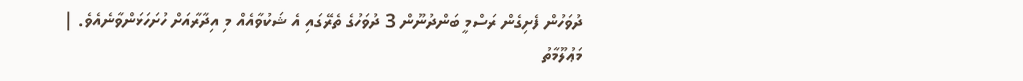ދުވަހުން ފެށިގެން ރަސްމީ ބަންދުނޫން 3 ދުވަހުގެ ތެރޭގައި އެ ޝަކުވާއެއް މި އިދާރާއަށް ހުށަހަޅަންވާނެއެވެ. |
މަޢުލޫމާތު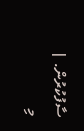ސާފުކުރުން. |
މި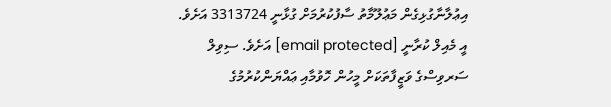އިޢުލާނާގުޅިގެން މަޢުލޫމާތު ސާފުކުރުމަށް ގުޅާނީ 3313724 އަށެވެ. އީ މެއިލް ކުރާނީ [email protected] އަށެވެ. ސިވިލް ސަރވިސްގެ ވަޒީފާތަކަށް މީހުން ހޮވުމާއި ޢައްޔަންކުރުމުގެ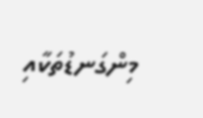މިންގަނޑުތަކާއި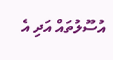އުސޫލުތައް އަދި އެ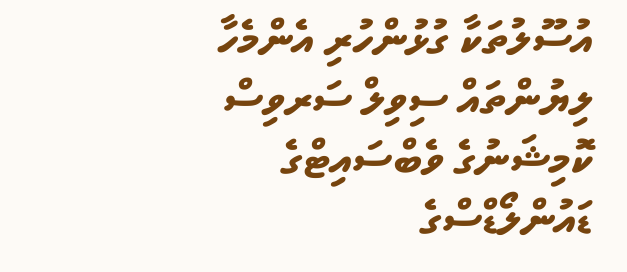އުސޫލުތަކާ ގުޅުންހުރި އެންމެހާ ލިޔުންތައް ސިވިލް ސަރވިސް ކޮމިޝަނުގެ ވެބްސައިޓްގެ ޑައުންލޯޑްސްގެ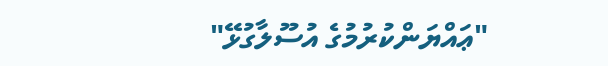"ޢައްޔަންކުރުމުގެ އުސޫލާގުޅޭ"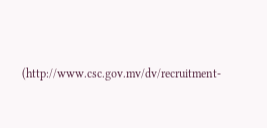(http://www.csc.gov.mv/dv/recruitment-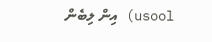usool) އިން ލިބެން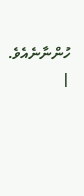ހުންނާނެއެވެ. |